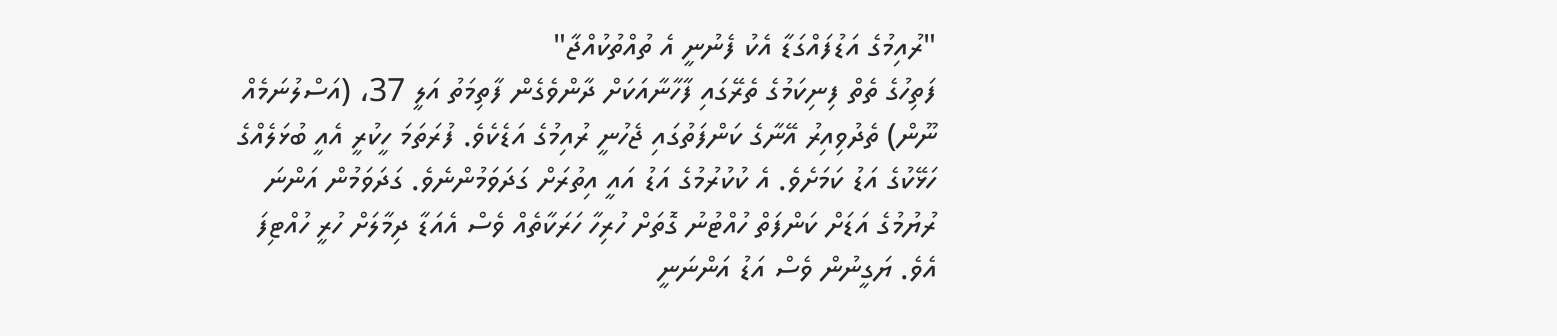"ރުއިމުގެ އަޑުފައްގަޑާ އެކު ފެނުނީ އެ ތުއްތުކުއްޖާ"
ފަތިހުގެ ތެތް ފިނިކަމުގެ ތެރޭގައި ފާހާނާއަކަށް ދާންވެގެން ފާތިމަތު އަލީ 37، (އަސްލުނަމެއް ނޫން) ތެދުވިއިރު އޭނާގެ ކަންފަތުގައި ޖެހުނީ ރުއިމުގެ އަޑެކެވެ. ފުރަތަމަ ހީކުރީ އެއީ ބުޅަލެއްގެ ހަޅޭކުގެ އަޑު ކަމަށެވެ. އެ ކުކުރުމުގެ އަޑު އައީ އިތުރަށް ގަދަވަމުންނެވެ. ގަދަވަމުން އަންނަ ރުޔުމުގެ އަޑަށް ކަންފަތް ހުއްޓުނު ގޮތަށް ހުރިހާ ހަރަކާތެއް ވެސް އެއަޑާ ދިމާލަށް ހުރީ ހުއްޓިފަ އެވެ. ޔަގީނުން ވެސް އަޑު އަންނަނީ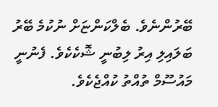ބޭރުންނެވެ. ބެލްކަންޏަށް ނުކުމެ ބޭރު ބަލައިލި އިރު ލިބުނީ ޝޮކެކެވެ. ފެނުނީ މައުސޫމް ތުއްތު ކުއްޖެކެވެ.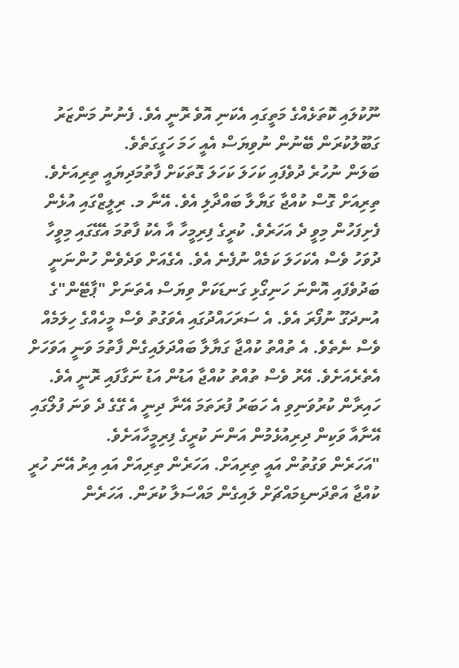ނޫކުލައި ކޮތަޅެއްގެ މަތީގައި އެކަނި އޮވެ ރޮނީ އެވެ. ފެނުނު މަންޒަރު ގަބޫލުކުރަން ބޭނުން ނުވިޔަސް އެއީ ހަމަ ހަގީގަތެވެ.
ބަލަން ނުހުރެ ދުވެފައި ކަހަލަ ކަހަލަ ގޮތަކަށް ފާތުމަދިޔައީ ތިރިއަށެވެ. ތިރިއަށް ގޮސް ކުއްޖާ ގަޔާލާ ބައްދާލި އެވެ. އޭނާ މ. ރިލީޒްގައި އުޅެން ފެށިފަހުން މިވީ ދެ އަހަރެވެ. ކުރީގެ ފިރިމީހާ އާ އެކު ފާތުމަ އެގޭގައި މިވީހާ ދުވަހު ވެސް އެކަހަލަ ކަމެއް ނުފެނެ އެވެ. އެގެއަށް ވަދެވެން ހުންނަނީ ބަދުވެފައި އޮންނަ ހަނިގޯޅި ގަނޑަކަށް ވިޔަސް އެތަނަށް "ޕާޓޭން"ގެ އުނދަގޫ ނުފޯރަ އެވެ. އެ ސަރަހައްދުގައި އެވަގުތު ވެސް މީހެއްގެ ހިލަމެއް ވެސް ނެތެވެ. އެ ތުއްތު ކުއްޖާ ގަޔާލާ ބައްދަލައިގެން ފާތުމަ ވަނީ އަވަހަށް އެތެރެއަށެވެ. އޭރު ވެސް ތުއްތު ކުއްޖާ އަޑުން އަޑު ނަގާފައި ރޮނީ އެވެ. ހައިރާން ކުރުވަނިވި އެ ހަބަރު ފުރަތަމަ އޭނާ ދިނީ އެ ގޭގެ ދެ ވަނަ ފުލޯގައި އޭނާއާ ވަކިން ދިރިއުޅެމުން އަންނަ ކުރީގެ ފިރިމީހާއަށެވެ.
"އަހަރެން ވަގުތުން އައީ ތިރިއަށް. އަހަރެން ތިރިއަށް އައި އިރު އޭނަ ހުރީ ކުއްޖާ އަތްދަނޑިމައްޗަށް ލައިގެން މައްސަލާ ކުރަން. އަހަރެން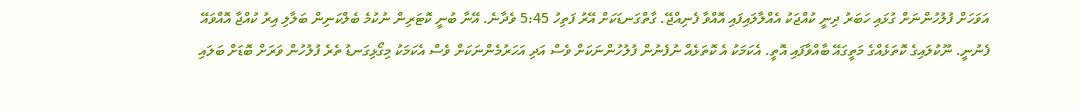އަވަހަށް ފުލުހުންނަށް ގުޅައި ހަބަރު ދިނީ ކުއްޖަކު އެއްލާލައިފައި އޮއްވާ ފެނިއްޖޭ. ގާތްގަނޑަކަށް އޭރު ފަތިހު 5:45 ވެދާނެ. އޭނާ ބުނީ ކޮޓަރިން ނުކުމެ ބެލްކަނިން ބަލާލި އިރު ކުއްޖާ އޮއްވައޭ ފެނުނީ. ނޫކުލައިގެ ކޮތަޅެއްގެ މަތީގައޭ ބާއްވާފައި އޮތީ. އެކަމަކު އެ ކޮތަޅެއް ނުފެނުން ފުލުހުންނަކަށް ވެސް އަދި އަހަރުމެންނަކަށް ވެސް އެކަމަކު މިގޯޅިގަނޑު ތެރެ ފުލުހުން ވަރަށް ބޮޑަށް ބަލައި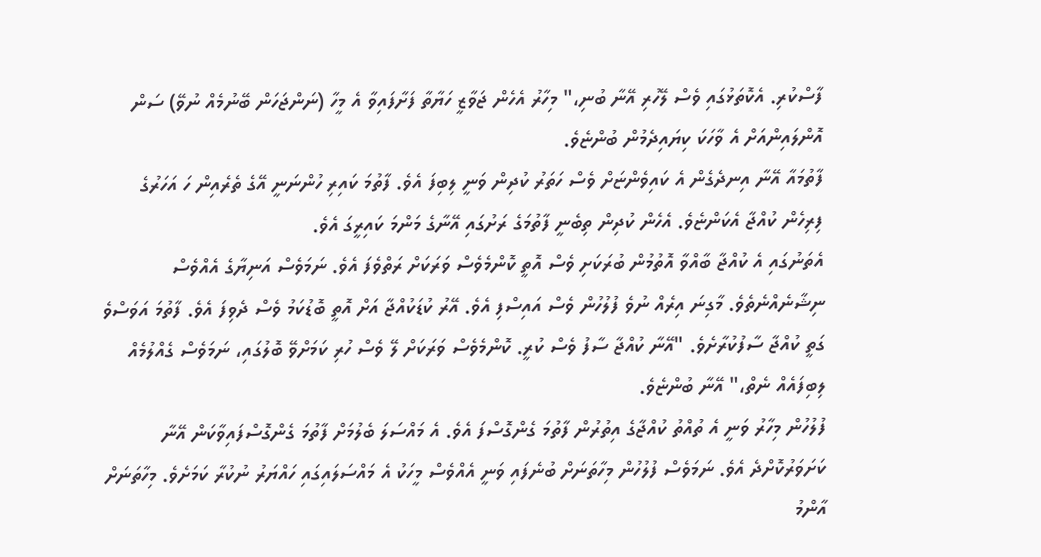ފާސްކުރި. އެކޮތަޅުގައި ވެސް ލޭހުރި އޭނާ ބުނި،" މިހާރު އެހެން ޖަވާޒީ ހަޔާތާ ފަށާފައިވާ އެ މީހާ (ނަންޖަހަން ބޭނުމެއް ނުވޭ) ސަން އޮންލައިންއަށް އެ ވާހަކަ ކިޔައިދެމުން ބުންޏެވެ.
ފާތުމައާ އޭނާ އިނދެގެން އެ ކައިވެންޏަށް ވެސް ހަތަރު ކުދިން ވަނީ ލިބިފަ އެވެ. ފާތުމަ ކައިރި ހުންނަނީ އޭގެ ތެރެއިން ހަ އަހަރުގެ ފިރިހެން ކުއްޖާ އެކަންޏެވެ. އެހެން ކުދިން ތިބެނީ ފާތުމަގެ ރަށުގައި އޭނާގެ މަންމަ ކައިރީގަ އެވެ.
އެތަނުގައި އެ ކުއްޖާ ބާއްވާ އޮތުމުން ބުރަކަށި ވެސް އޮތީ ކޮންމެވެސް ވަރަކަށް ރަތްވެފަ އެވެ. ނަމަވެސް އަނިޔާގެ އެއްވެސް ނިޝާނެއްނެތެވެ. މާގިނަ އިރެއް ނުވެ ފުލުހުން ވެސް އައިސްފި އެވެ. އޭރު ކުޑަކުއްޖާ އަށް އޮތީ ބޮޑުކަމު ވެސް ދެވިފަ އެވެ. ފާތުމަ އަވަސްވެ ގަތީ ކުއްޖާ ސާފުކުރާށެވެ. "އޭނާ ކުއްޖާ ސާފު ވެސް ކުރީ. ކޮންމެވެސް ވަރަކަށް ލޭ ވެސް ހުރި ކަމަށްވޭ ބޮލުގައި، ނަމަވެސް ގެއްލުމެއް ލިބިފައެއް ނެތް،" އޭނާ ބުންޏެވެ.
ފުލުހުން މިހާރު ވަނީ އެ ތުއްތު ކުއްޖާގެ އިތުރުން ފާތުމަ ގެންގޮސްފަ އެވެ. އެ މައްސަލަ ބެލުމަށް ފާތުމަ ގެންގޮސްފައިވާކަން އޭނާ ކަށަވަރުކޮށްދެ އެވެ. ނަމަވެސް ފުލުހުން މިހާތަނަށް ބުނެފައި ވަނީ އެއްވެސް މީހަކު އެ މައްސަލައިގައި ހައްޔަރު ނުކުރާ ކަމަށެވެ. މިހާތަނަށް އާންމު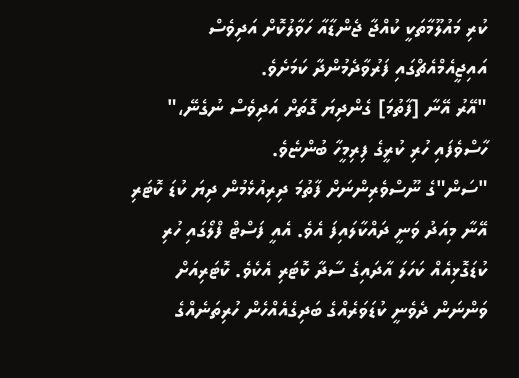ކުރި މައުލޫމާތަކީ ކުއްޖާ ޖެންޑާއާ ހަވާލުކޮށް އަދިވެސް އައިޖީއެމްއެޗްގައި ފަރުވާދެމުންދާ ކަމަށެވެ.
"އޭރު އޭނާ [ފާތުމަ] ގެންދިޔަ ގޮތަށް އަދިވެސް ނުގެނޭ،" ހާސްވެފައި ހުރި ކުރީގެ ފިރިމީހާ ބުންޏެވެ.
"ސަން"ގެ ނޫސްވެރިންނަށް ފާތުމަ ދިރިއުޅެމުން ދިޔަ ކުޑަ ކޮޓަރި އޭނާ މިއަދު ވަނީ ދައްކާލައިފަ އެވެ. އެއީ ފަސްޓް ފްލޯގައި ހުރި ކުޑަގޮޅިއެއް ކަހަލަ އާދައިގެ ސާދާ ކޮޓަރި އެކެވެ. ކޮޓަރިއަށް ވަންނަން ދެވެނީ ކުޑަވަރެއްގެ ބަދިގެއެއްހެން ހުރިތަނެއްގެ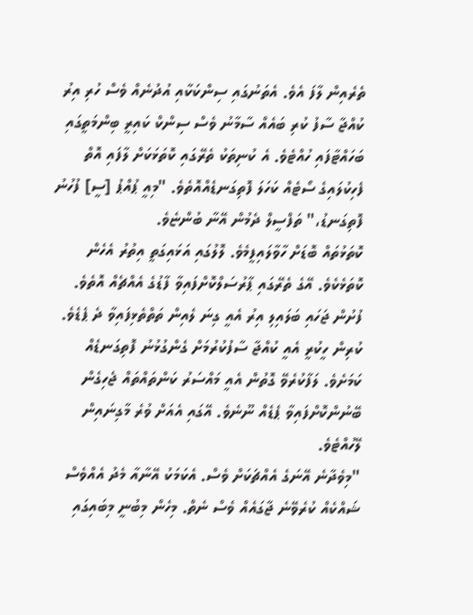ތެރެއިން ލާފަ އެވެ. އެތަނުގައި ސިންކަކާއި އުދުނެއް ވެސް ހުރި އިރު ކުއްޖާ ސާފު ކުރި ބައެއް ސާމާނު ވެސް ސިންކް ކައިރީ ބިންމަތީގައި ބަހައްޓާފައި ހުއްޓެވެ. އެ ކުނިތަކު ތެރޭގައި ކޮތަޅަކަށް ލާފައި އޮތް ފެހިކުލައިގެ ސޯޓެއް ކަހަލަ ފޮތިގަނޑެއްއޮތެވެ. "މިއީ ޕުއްޕު [ސީ] ފުހުނު ފޮތިގަނޑު،" ތަފްސީލް ދެމުން އޭނާ ބުންޏެވެ.
ކޮތަޅުތައް ބޮޑަށް ހާވާލައިފީމެވެ. ލޮލުގައި އަޅައިގަތީ އިތުރު އެހެން ކޮތަޅެކެވެ. އޭގެ ތެރޭގައި ޕާރުސަލްކޮށްފައިވާ ފާޑުގެ އެއްޗެއް އޮތެވެ. ފުށުން ޖަހައި ބަލައިލި އިރު އެއީ ގިނަ ލެއިން ތަތްތެޅިފައިވާ ދެ ޕެޑެވެ. ކުރިން ހީކުރީ އެއީ ކުއްޖާ ސާފުކުރުމަށް ގެންގުޅުނު ފޮތިގަނޑެއް ކަމަށެވެ. ލަފާކުރެވޭ ގޮތުން އެއީ މައްސަރު ކަންތައްތައް ޖެހިގެން ބޭނުންކޮށްފައިވާ ޕެޑެއް ނޫނެވެ. އޭގައި އެއަށް ވުރެ މާގިނައިން ލޭހުއްޓެވެ.
"މިވެދާނެ އޭނަގެ އެއްޗަކަށް ވެސް. އެކަމަކު އޭނާއާ މެދު އެއްވެސް ޝައްކެއް ކުރެވޭނެ ޖާގައެއް ވެސް ނެތް. މިހެން މިބުނީ މިބައިގައި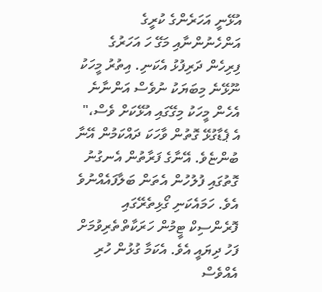އުޅޭނީ އަހަރެންގެ ކުރީގެ އަންހެނުންނާއި މަގޭ ހަ އަހަރުގެ ފިރިހެން ދަރިފުޅު އެކަނި. އިތުރު މީހަކު ނޫޅޭނެ މިބަޔަކު ނުވެސް އަންނާނެ އެހެން މީހަކު މިގޭގައި އުޅޭކަށް ވެސް،" އެ ޕެޑާގުޅޭ ގޮތުން ވާހަކަ ދައްކަމުން އޭނާ ބުންޏެވެ. އޭނާގެ ފަރާތުން އެނގުނު ގޮތުގައި ފުލުހުން އެތަން ބަލާފައެއްނުވެ އެވެ. ހަމައެކަނި ގޯޅިތެރޭގައި ފޮރެންސިކް ޓީމުން ހަރަކާތްތެރިވުމަށް ފަހު ދިޔައީ އެވެ. އެކަމާ ގުޅުން ހުރި އެއްވެސް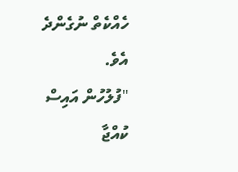ހެއްކެތް ނުގެންދެ އެވެ.
"ފުލުހުން އައިސް ކުއްޖާ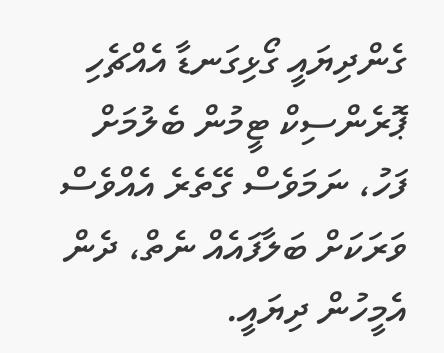ގެންދިޔައީ ގޯޅިގަނޑާ އެއްޗެހި ޕޮރެންސިކް ޓީމުން ބެލުމަށް ފަހު، ނަމަވެސް ގޭތެރެ އެއްވެސް ވަރަކަށް ބަލާފައެއް ނެތް، ދެން އެމީހުން ދިޔައީ.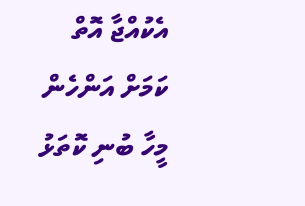އެކުއްޖާ އޮތް ކަމަށް އަންހެން މީހާ ބުނި ކޮތަޅު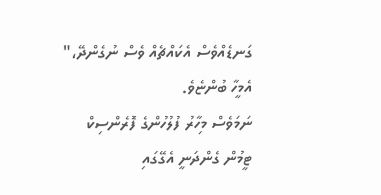ގަނޑެއްވެސް އެކައްޗެއް ވެސް ނުގެންދޭ،" އެމީހާ ބުންޏެވެ.
ނަމަވެސް މިހާރު ފުލުހުންގެ ފޮރެންސިކް ޓީމުން ގެންދަނީ އެގޭގައި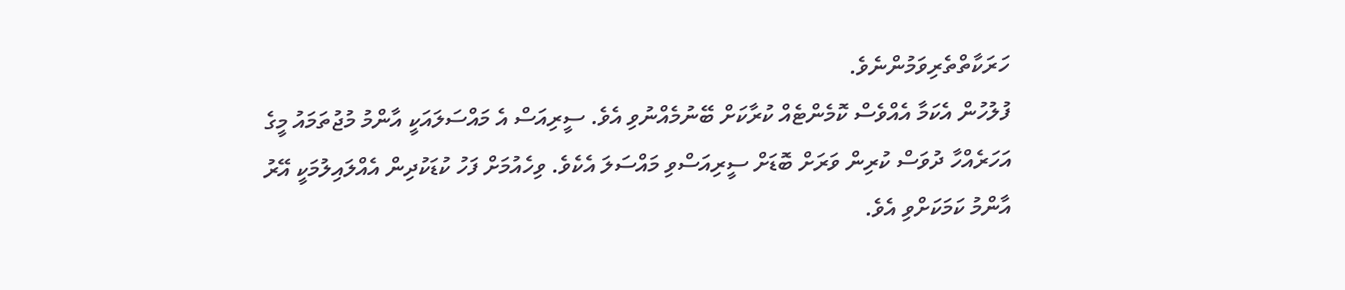ހަރަކާތްތެރިވަމުންނެވެ.
ފުލުހުން އެކަމާ އެއްވެސް ކޮމެންޓެއް ކުރާކަށް ބޭނުމެއްނުވި އެވެ. ސީރިއަސް އެ މައްސަލައަކީ އާންމު މުޖުތަމައު މީގެ އަހަރެއްހާ ދުވަސް ކުރިން ވަރަށް ބޮޑަށް ސީރިއަސްވި މައްސަލަ އެކެވެ. ވިހެއުމަށް ފަހު ކުޑަކުދިން އެއްލައިލުމަކީ އޭރު އާންމު ކަމަކަށްވި އެވެ.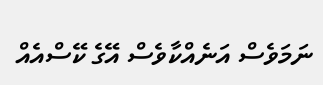ނަމަވެސް އަނެއްކާވެސް އޭގެ ކޭސްއެއް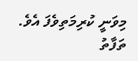މިވަނީ ކުރިމަތިވެފަ އެވެ. ތަފާތު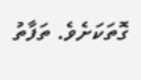ގޮތަކަށެވެ. ތަފާތު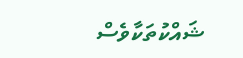ޝައްކުތަކާވެސް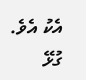އެކު އެވެ.
ގުޅޭ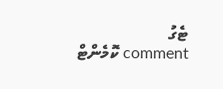ޓެގު
comment ކޮމެންޓް